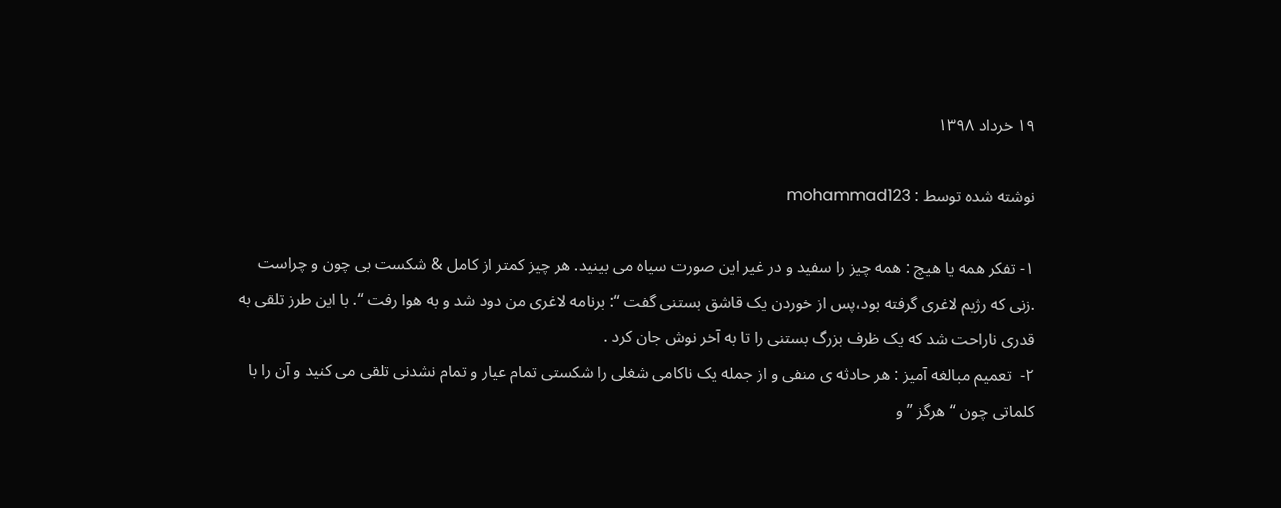۱۹ خرداد ۱۳۹۸

نوشته شده توسط : mohammad123

۱- تفکر همه یا هیچ : همه چیز را سفید و در غیر این صورت سیاه می بینید. هر چیز کمتر از کامل & شکست بی چون و چراست .زنی که رژیم لاغری گرفته بود،پس از خوردن یک قاشق بستنی گفت “: برنامه لاغری من دود شد و به هوا رفت “. با این طرز تلقی به قدری ناراحت شد که یک ظرف بزرگ بستنی را تا به آخر نوش جان کرد .
۲-  تعمیم مبالغه آمیز : هر حادثه ی منفی و از جمله یک ناکامی شغلی را شکستی تمام عیار و تمام نشدنی تلقی می کنید و آن را با کلماتی چون “هرگز ” و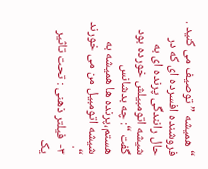“همیشه ” توصیف می کنید . فروشنده افسرده ای که در حال رانندگی پرنده ای به شیشه اتومبیلش خورده بود گفت “: چه بدشانس هستم،پرنده ها همیشه به شیشه اتومبیل من می خورند “.
۳-  فیلتر ذهنی : تحت تاثیر یک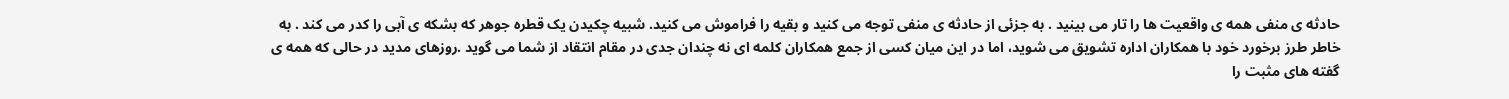حادثه ی منفی همه ی واقعیت ها را تار می بینید . به جزئی از حادثه ی منفی توجه می کنید و بقیه را فراموش می کنید. شبیه چکیدن یک قطره جوهر که بشکه ی آبی را کدر می کند . به خاطر طرز برخورد خود با همکاران اداره تشویق می شوید، اما در این میان کسی از جمع همکاران کلمه ای نه چندان جدی در مقام انتقاد از شما می گوید .روزهای مدید در حالی که همه ی گفته های مثبت را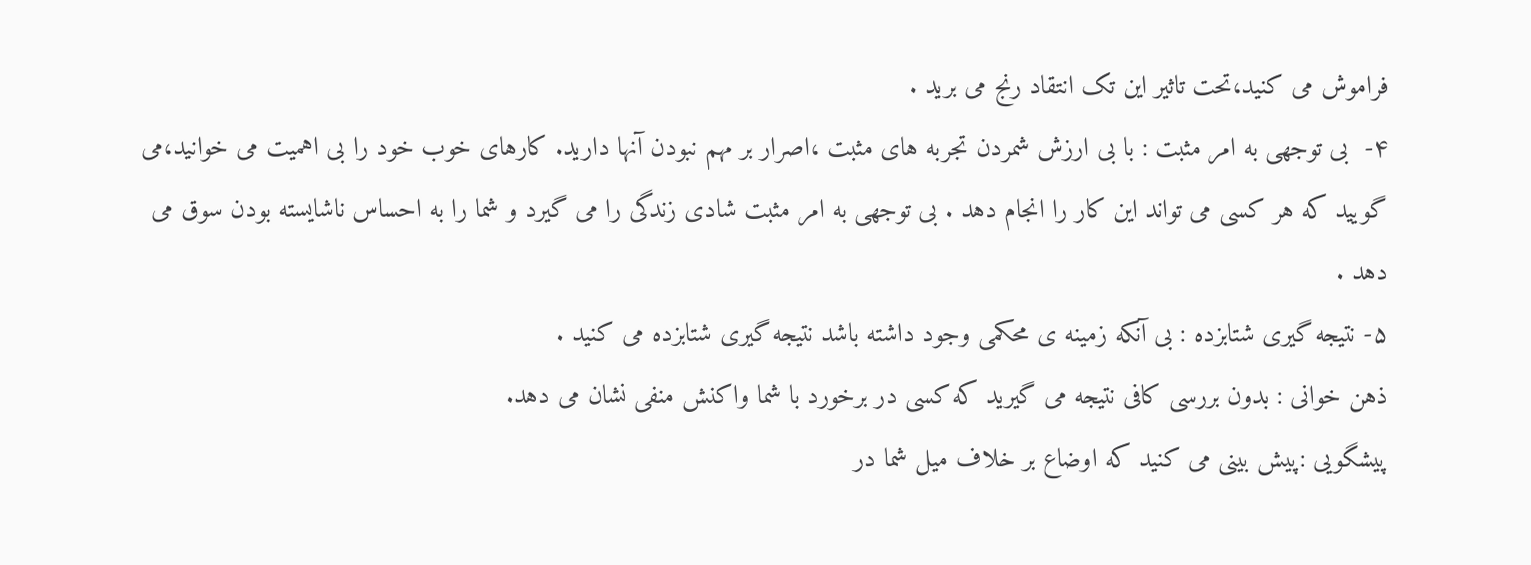فراموش می کنید،تحت تاثیر این تک انتقاد رنج می برید .
۴-  بی توجهی به امر مثبت : با بی ارزش شمردن تجربه های مثبت ،اصرار بر مهم نبودن آنها دارید. کارهای خوب خود را بی اهمیت می خوانید،می گویید که هر کسی می تواند این کار را انجام دهد . بی توجهی به امر مثبت شادی زندگی را می گیرد و شما را به احساس ناشایسته بودن سوق می دهد .
۵- نتیجه گیری شتابزده : بی آنکه زمینه ی محکمی وجود داشته باشد نتیجه گیری شتابزده می کنید .
ذهن خوانی : بدون بررسی کافی نتیجه می گیرید که کسی در برخورد با شما واکنش منفی نشان می دهد.
پیشگویی :پیش بینی می کنید که اوضاع بر خلاف میل شما در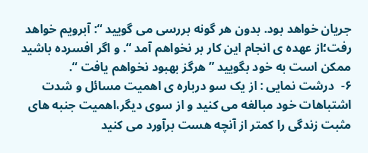جریان خواهد بود. بدون هر گونه بررسی می گویید “: آبرویم خواهد رفت؛از عهده ی انجام این کار بر نخواهم آمد “. و اگر افسرده باشید ممکن است به خود بگویید ” هرگز بهبود نخواهم یافت “.
۶-  درشت نمایی : از یک سو درباره ی اهمیت مسائل و شدت اشتباهات خود مبالغه می کنید و از سوی دیگر،اهمیت جنبه های مثبت زندگی را کمتر از آنچه هست برآورد می کنید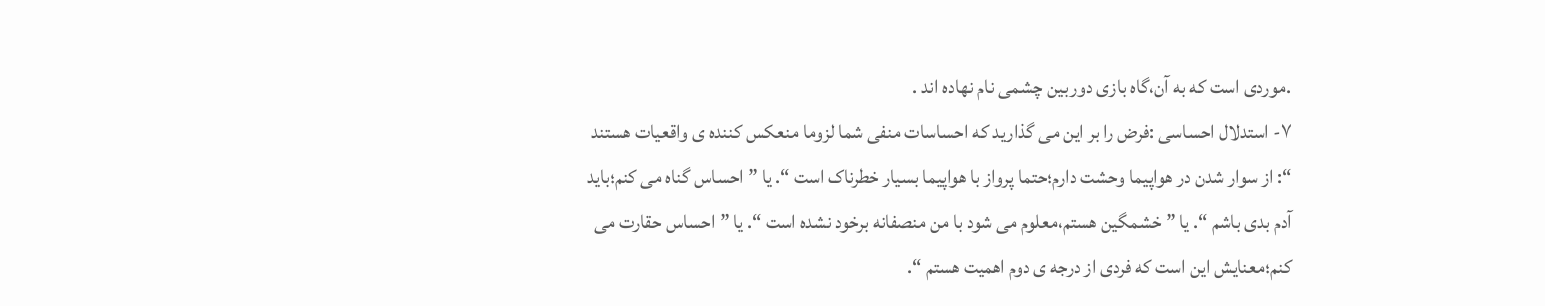.موردی است که به آن،گاه بازی دوربین چشمی نام نهاده اند .
۷- استدلال احساسی :فرض را بر این می گذارید که احساسات منفی شما لزوما منعکس کننده ی واقعیات هستند “: از سوار شدن در هواپیما وحشت دارم؛حتما پرواز با هواپیما بسیار خطرناک است “. یا ” احساس گناه می کنم؛باید آدم بدی باشم “. یا ” خشمگین هستم،معلوم می شود با من منصفانه برخود نشده است “. یا ” احساس حقارت می کنم؛معنایش این است که فردی از درجه ی دوم اهمیت هستم “.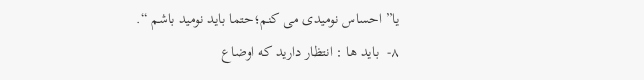یا” احساس نومیدی می کنم؛حتما باید نومید باشم “.
۸-  باید ها : انتظار دارید که اوضاع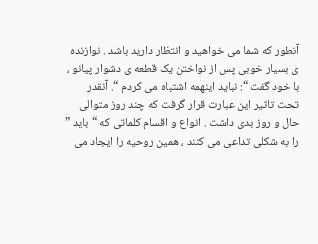آنطور که شما می خواهید و انتظار دارید باشد . نوازنده ی بسیار خوبی پس از نواختن یک قطعه ی دشوار پیانو ، با خود گفت “: نباید اینهمه اشتباه می کردم “. آنقدر تحت تاثیر این عبارت قرار گرفت که چند روز متوالی حال و روز بدی داشت . انواع و اقسام کلماتی که “باید ” را به شکلی تداعی می کنند ، همین روحیه را ایجاد می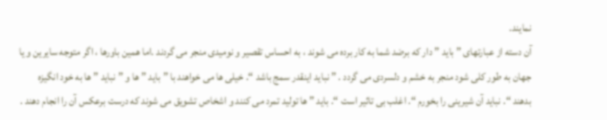نمایند.
آن دسته از عبارتهای ” باید ” دار که برضد شما به کار برده می شوند ، به احساس تقصیر و نومیدی منجر می گردند .اما همین باورها ، اگر متوجه سایرین و یا جهان به طور کلی شود منجر به خشم و دلسردی می گردد . ” نباید اینقدر سمج باشد “. خیلی ها می خواهند با ” باید ” ها و ” نباید ” ها به خود انگیزه بدهند “. نباید آن شیرینی را بخورم “. اغلب بی تاثیر است “. باید ” ها تولید تمرد می کنند و اشخاص تشویق می شوند که درست برعکس آن را انجام دهند .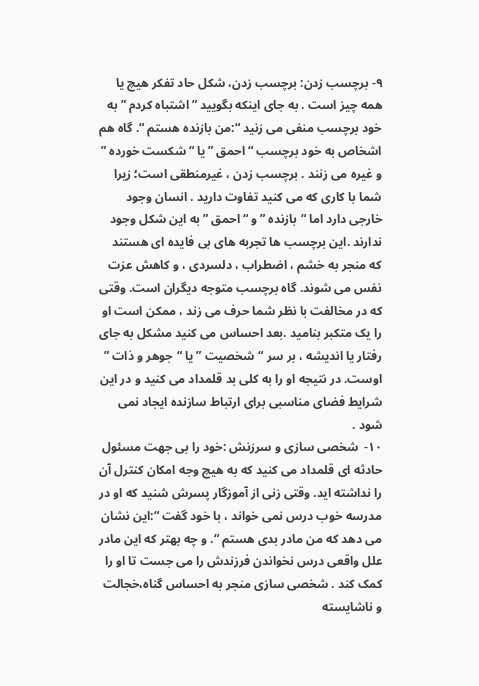۹- برچسب زدن: برچسب زدن، شکل حاد تفکر هیچ یا همه چیز است . به جای اینکه بگویید ” اشتباه کردم ” به خود برچسب منفی می زنید “:من بازنده هستم “. گاه هم اشخاص به خود برچسب “احمق ” یا “شکست خورده ” و غیره می زنند . برچسب زدن ، غیرمنطقی است؛ زیرا شما با کاری که می کنید تفاوت دارید . انسان وجود خارجی دارد اما “بازنده ” و “احمق ” به این شکل وجود ندارند .این برچسب ها تجربه های بی فایده ای هستند که منجر به خشم ، اضطراب ، دلسردی ، و کاهش عزت نفس می شوند. گاه برچسب متوجه دیگران است. وقتی که در مخالفت با نظر شما حرف می زند ، ممکن است او را یک متکبر بنامید .بعد احساس می کنید مشکل به جای رفتار یا اندیشه ، بر سر “شخصیت ” یا “جوهر و ذات ” اوست. در نتیجه او را به کلی بد قلمداد می کنید و در این شرایط فضای مناسبی برای ارتباط سازنده ایجاد نمی شود .
۱۰-  شخصی سازی و سرزنش :خود را بی جهت مسئول حادثه ای قلمداد می کنید که به هیچ وجه امکان کنترل آن را نداشته اید. وقتی زنی از آموزگار پسرش شنید که او در مدرسه خوب درس نمی خواند ، با خود گفت “:این نشان می دهد که من مادر بدی هستم “. و چه بهتر که این مادر علل واقعی درس نخواندن فرزندش را می جست تا او را کمک کند . شخصی سازی منجر به احساس گناه،خجالت و ناشایسته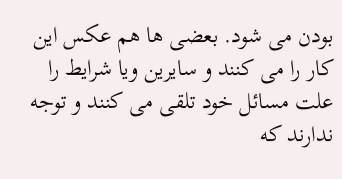بودن می شود. بعضی ها هم عکس این کار را می کنند و سایرین ویا شرایط را علت مسائل خود تلقی می کنند و توجه ندارند که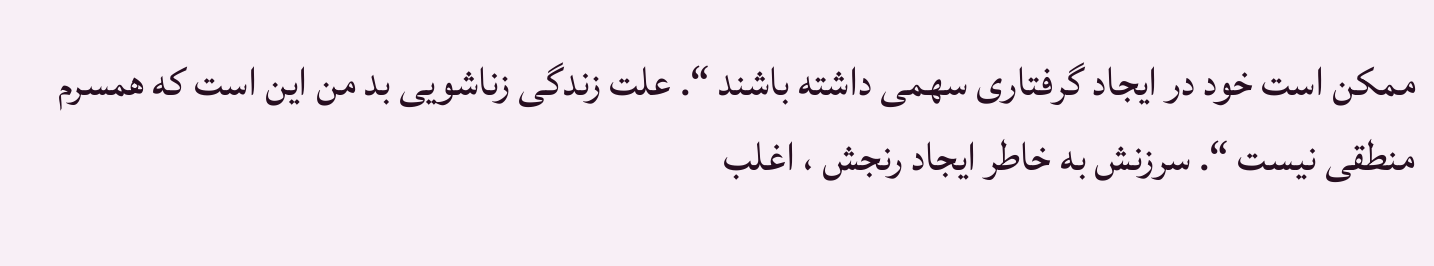ممکن است خود در ایجاد گرفتاری سهمی داشته باشند “. علت زندگی زناشویی بد من این است که همسرم منطقی نیست “. سرزنش به خاطر ایجاد رنجش ، اغلب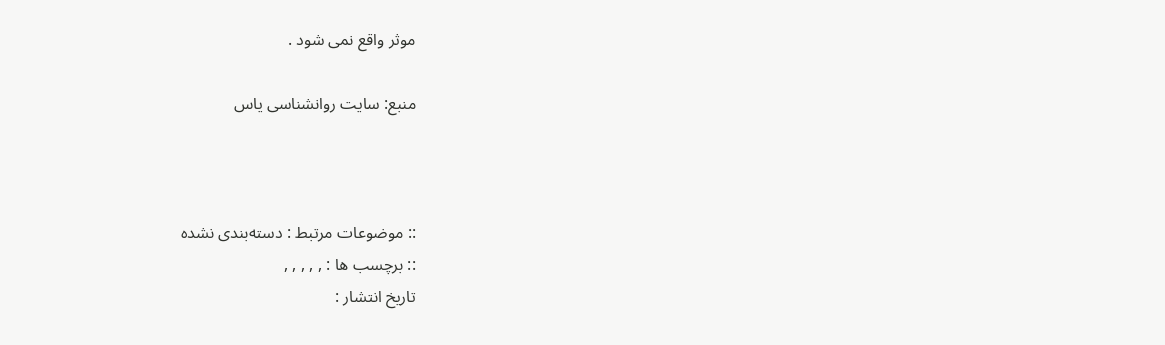موثر واقع نمی شود .

منبع: سایت روانشناسی یاس



:: موضوعات مرتبط : دسته‌بندی نشده
:: برچسب ها : , , , , ,
تاریخ انتشار :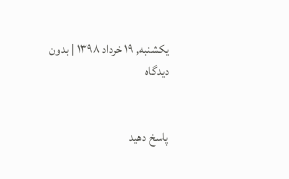یکشنبه, ۱۹ خرداد ۱۳۹۸ | بدون دیدگاه


پاسخ دهید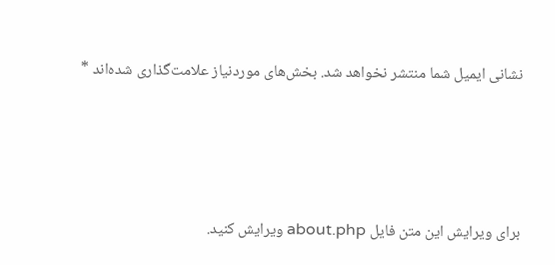نشانی ایمیل شما منتشر نخواهد شد. بخش‌های موردنیاز علامت‌گذاری شده‌اند *





برای ویرایش این متن فایل about.php ویرایش کنید.